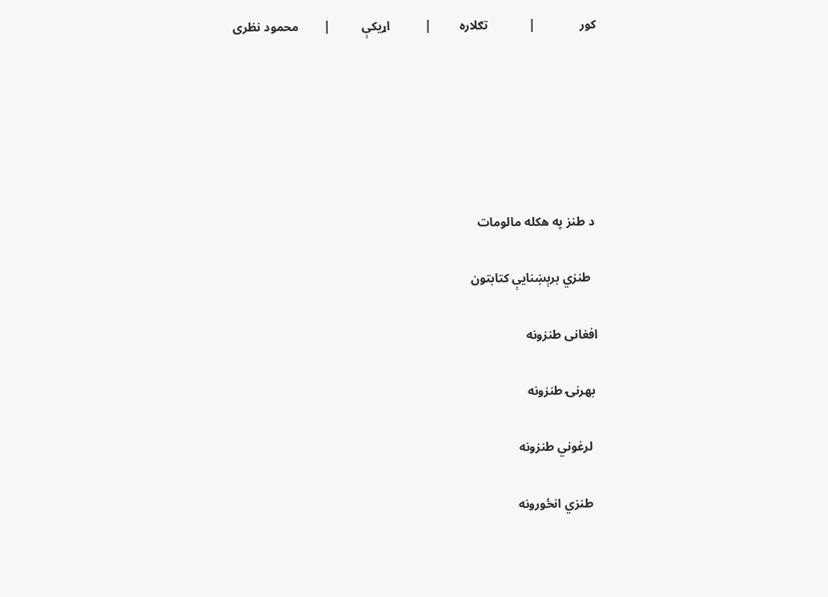کور              |             تګلاره         |           اړیکې          |        محمود نظری






 د طنز په هکله مالومات

  طنزي برېښنايې کتابتون

افغانی طنزونه

 بهرنۍ طنزونه

  لرغوني طنزونه

  طنزي انځورونه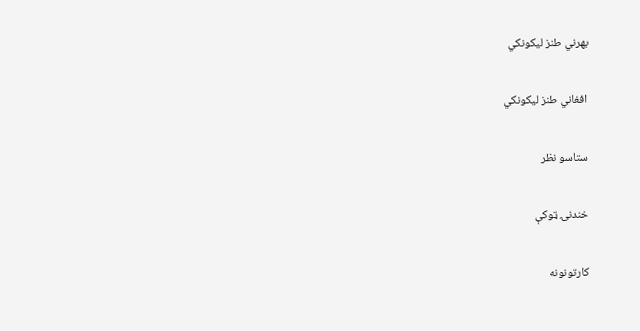بهرني طنز لیکونکي

 افغاني طنز لیکونکي

 ستاسو نظر

 خندنۍ ټوکې

 کارتونونه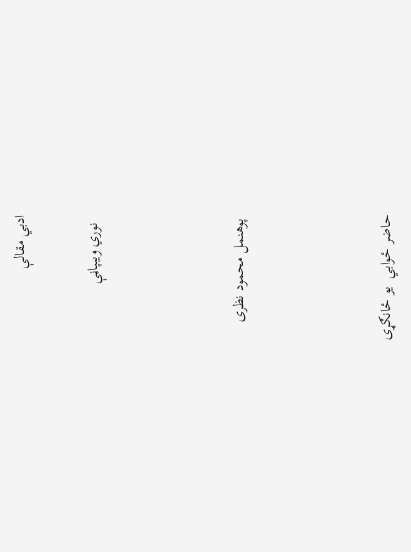ادبي مقالې

  نوري ويبپاڼې



 پوهنمل محمود نظری



حاضر ځوابي  یو ځانګړی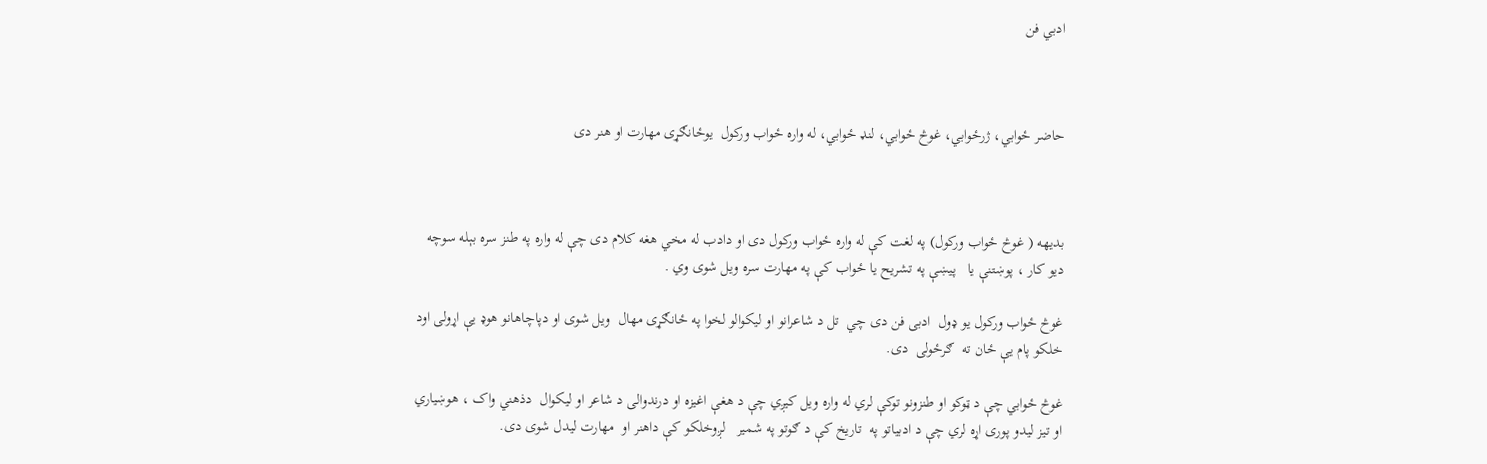ادبي فن



حاضر ځوابي، ژرځوابي، غوڅ ځوابي، لنډ ځوابي، له واره ځواب ورکول  یوځانګړی مهارت او هنر دی



بدیهه ( غوڅ ځواب ورکول) په لغت کې له واره ځواب ورکول دی او دادب له مخي هغه کلام دی چې له واره په طنز سره بېله سوچه دیو کار ، پوښتنې یا   پیښې په تشریح یا ځواب کې په مهارت سره ویل شوی وي .

غوڅ ځواب ورکول یو ډول  ادبی فن دی چي  تل د شاعرانو او لیکوالو لخوا په ځانګړی مهال  ویل شوی او دپاچاهانو هوډ يې اړولی اود خلکو پام یې ځان ته  ګرځولی  دی.

غوڅ ځوابي چې د ټوکو او طنزونو توکې لري له واره ویل کیږي چې د هغې اغیزه او درندوالی د شاعر او لیکوال  دذهني واک ، هوښیاري او تیز لیدو پوری اړه لري چې د ادبیاتو په  تاریخ کې د ګوتو په شمیر   لږوخلکو کې داهنر او  مهارت لیدل شوی دی.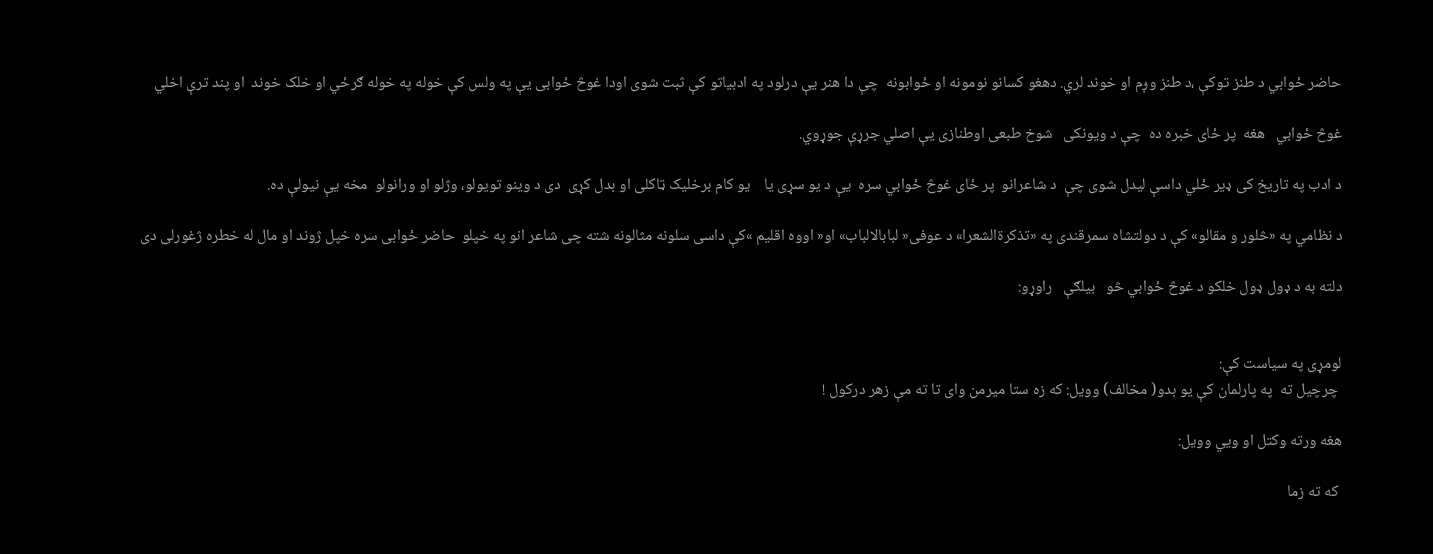حاضر ځوابي د طنز توکې ،د طنز وږم او خوند لري. دهغو کسانو نومونه او ځوابونه  چې دا هنر يې درلود په ادبیاتو کې ثبت شوی اودا غوڅ ځوابی يې په ولس کې خوله په خوله ګرځي او خلک خوند  او پند ترې اخلي

غوڅ ځوابي   هغه  پر ځای خبره ده  چې د ویونکی   شوخ طبعی اوطنازی یې اصلي جرړې جوړوي.

د ادب په تاریخ کی ډیر ځلي داسې لیدل شوی چې  د شاعرانو  پر ځای غوڅ ځوابي سره  یې د یو سړی یا    یو کام برخلیک ټاکلی او بدل کړی  دی د وینو تویولو، وژلو او ورانولو  مخه یې نیولې ده.

د نظامي په «څلور و مقالو» کې د دولتشاه سمرقندی په «تذكرةالشعرا» د عوفی« لبابالالباب» او« اووه اقلیم »کې داسی سلونه مثالونه شته چی شاعر انو په خپلو  حاضر ځوابی سره خپل ژوند او مال له خطره ژغورلی دی

دلته به د ډول ډول خلکو د غوڅ ځوابي څو   بیلګې   راوړو:


لومړی په سیاست کې:
 چرچیل ته  په پارلمان کې یو بدو( مخالف) وویل: که زه ستا میرمن وای تا ته مې زهر درکول !

هغه ورته وکتل او ويي وویل:

 که ته زما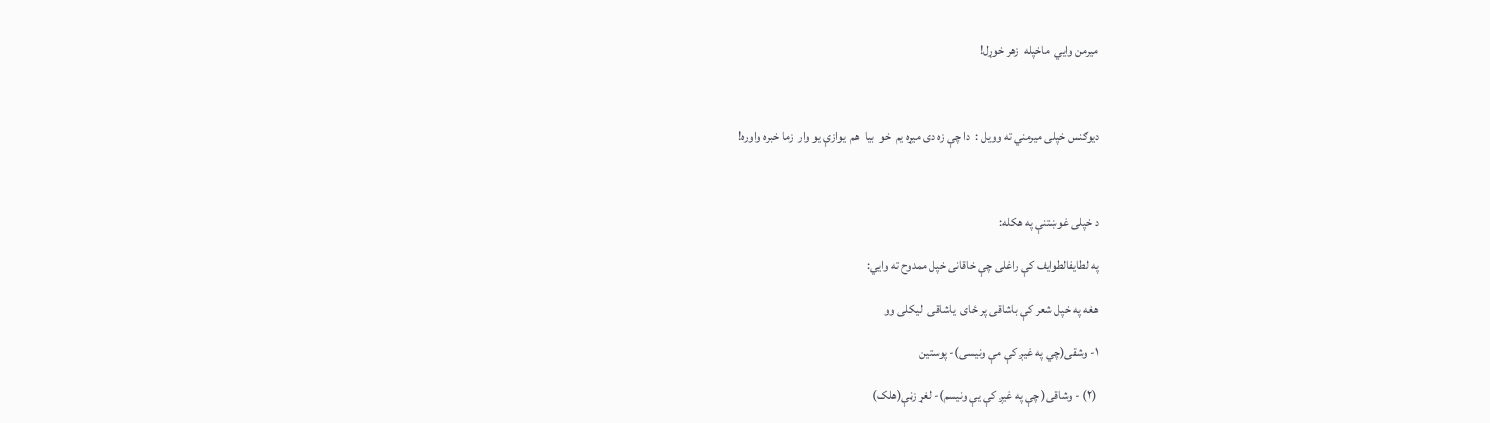میرمن وایي  ماخپله  زهر خوړل!



دیوګنس خپلی میرمني ته وویل :  دا چې زه دی میړه یم  خو  بیا  هم  یوازې یو وار  زما خبره واوره!



د خپلی غوښتنې په هکله:

په لطايفالطوايف کې راغلی چې خاقانی خپل ممدوح ته وایي:

هغه په خپل شعر کې باشاقی پر ځای  یاشاقی  لیکلی وو

۱- وشقى(چي په غیږ کې مې ونیسی)- پوستین

 (۲) - وشاقى( چې په غیږ کې يې ونیسم)- لغړ زڼې(هلک)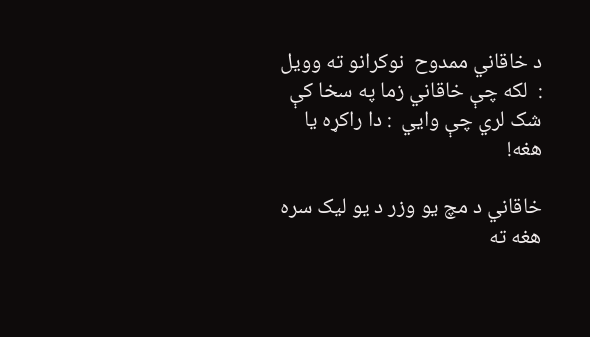د خاقاني ممدوح  نوکرانو ته وویل :  لکه چې خاقاني زما په سخا کې شک لري چې وایي  : دا راکړه یا هغه!

خاقاني د مچ یو وزر د یو لیک سره هغه ته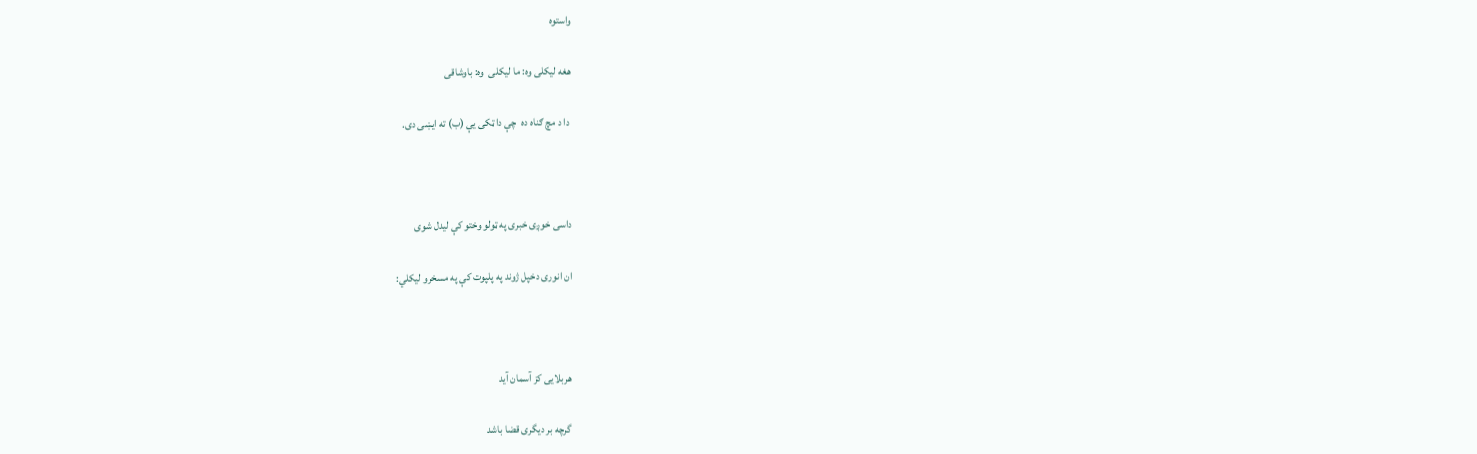واستوه

هغه لیکلی وه: ما لیکلی  وه: باوشاقى

 دا د مچ ګناه ده  چې دا ټکی يې (ب) ته ایښی دی.



داسی خوږی خبری په ټولو وختو کې لیدل شوی

ان انوری دخپل ژوند په پلپوت کې په مسخرو لیکلي:



هربلايى كز آسمان آيد

گرچه بر ديگرى قضا باشد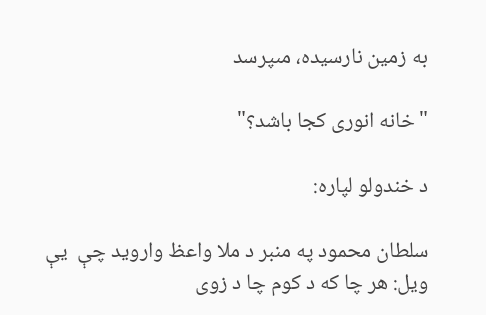به زمين نارسيده، مىپرسد

"خانه انورى كجا باشد؟"

د خندولو لپاره:

سلطان محمود په منبر د ملا واعظ واروید چې  یې ویل: هر چا که د کوم چا د زوی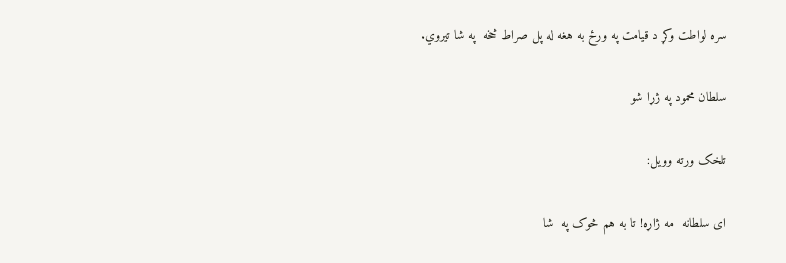سره لواطت وکړ د قیامت په ورځ به هغه له پل صراط څخه  په شا تیروي.

سلطان محمود په ژړا شو

تلخک ورته وویل:

ای سلطانه  مه ژاړه! تا به هم څوک په  شا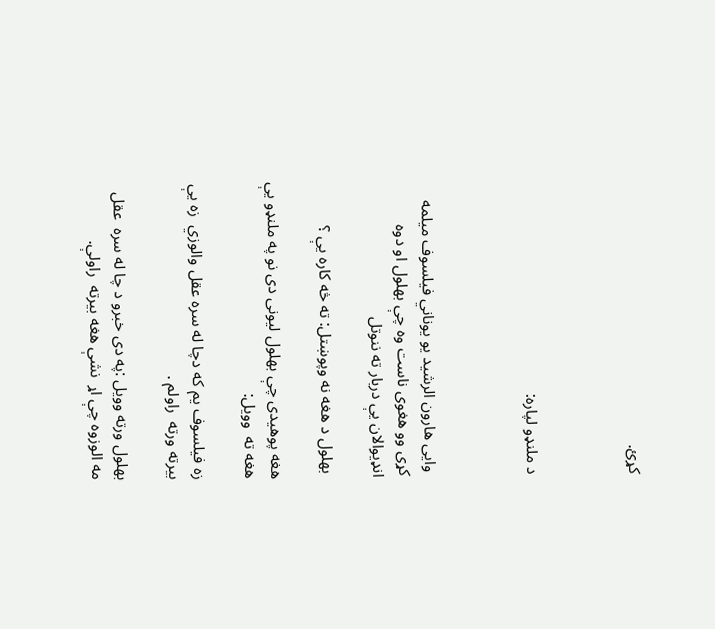کړئ.



د ملنډو لپاره:



 وایی هارون الرشید یو یوناني فیلسوف میلمه کړی وو هغوی ناست وه چې بهلول او دوه انډیوالان یې دربار ته ننوتل

 بهلول د هغه نه وپوښتل: ته څه کاره يې ؟

هغه پوهیدی چې بهلول لیونی دی نو په ملنډو يې هغه ته  وویل:

زه فیلسوف یم که دچا له سره عقل والوزي  زه يې بیرته ورته  راولم .

بهلول ورته وویل :په دی خبرو د چا له سره  عقل مه الوزوه چې اړ  نشې هغه بیرته  راولې.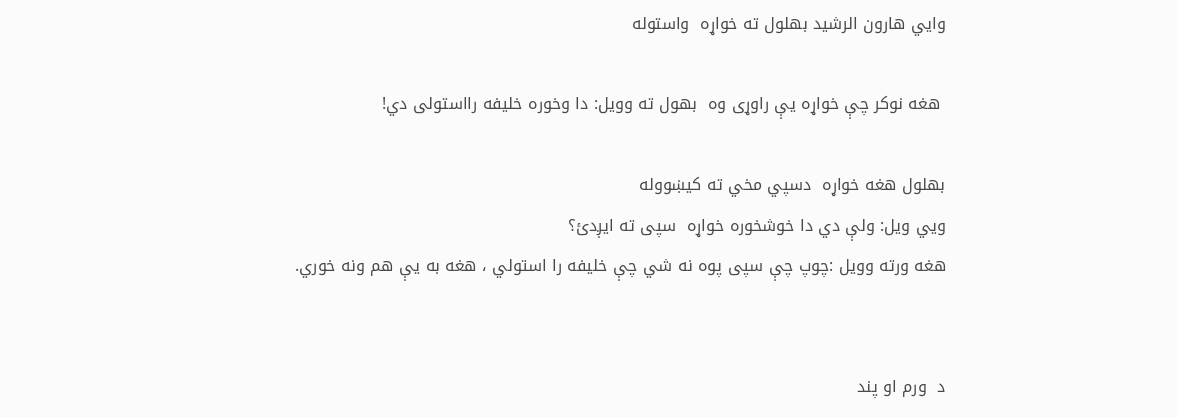وایي هارون الرشيد بهلول ته خواړه  واستوله

 هغه نوکر چې خواړه یې راوړی وه  بهول ته وویل: دا وخوره خلیفه رااستولی دي!

بهلول هغه خواړه  دسپي مخي ته کیښووله
ويي ویل: ولې دي دا خوشخوره خواړه  سپی ته ایږدئ؟
هغه ورته وویل :چوپ چې سپی پوه نه شي چې خلیفه را استولي ، هغه به یې هم ونه خوري.


د  ورم او پند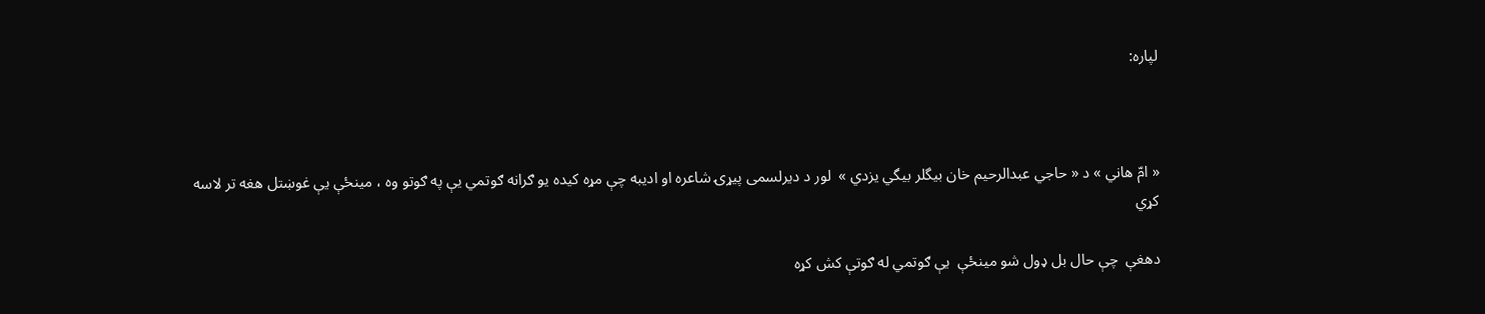لپاره:



« امّ هاني » د « حاجي عبدالرحيم خان بيگلر بيگي يزدي »  لور د دیرلسمی پيړۍ شاعره او ادیبه چې مړه کیده یو ګرانه ګوتمي يې په ګوتو وه ، مینځې يې غوښتل هغه تر لاسه کړي

دهغې  چې حال بل ډول شو مینځې  یې ګوتمي له ګوتې کش کړه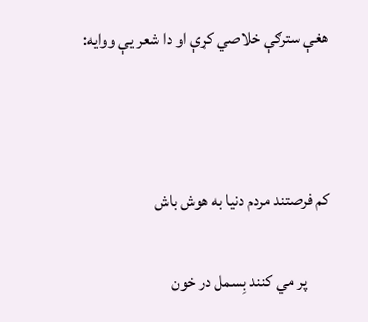هغې سترګې خلاصي کړې او دا شعر یې ووایه:



كم فرصتند مردم دنيا به هوش باش

       پر مي كنند بِسمل در خون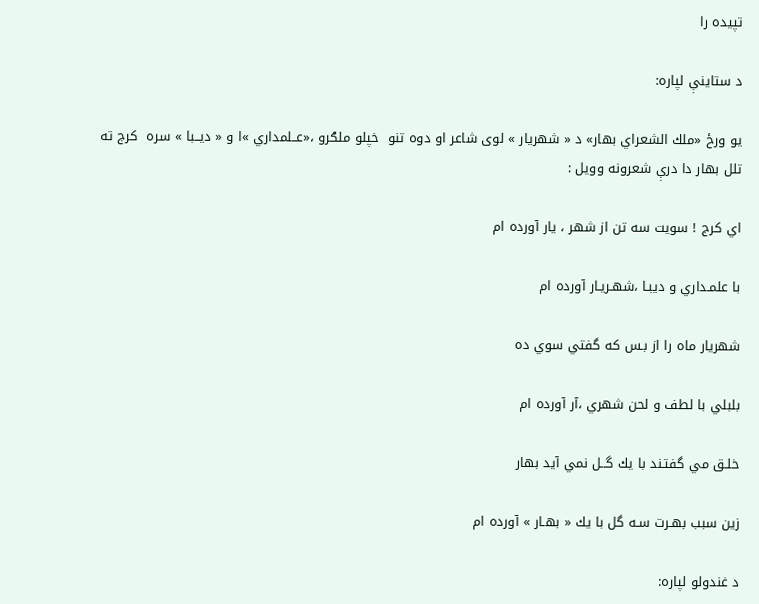تپيده را

د ستاینې لپاره:

یو ورځ «ملك الشعراي بهار» د « شهريار » لوی شاعر او دوه تنو  خپلو ملګرو ،‌«عــلمداري »ا و « ديــبا » سره  كرج ته تلل بهار دا درې شعرونه وویل :

اي كرج ! سويت سه تن از شهر ، يار آورده ام

با علمـداري و ديبـا ،شهـريـار آورده ام

شهريار ماه را از بـس كه گفتي سوي ده

بلبلي با لطف و لحن شهري ،آر آورده ام

خلـق مي گفتـند با يك گــل نمي آيد بهار

زين سبب بهـرت سـه گل با يك « بهـار » آورده ام

د غندولو لپاره: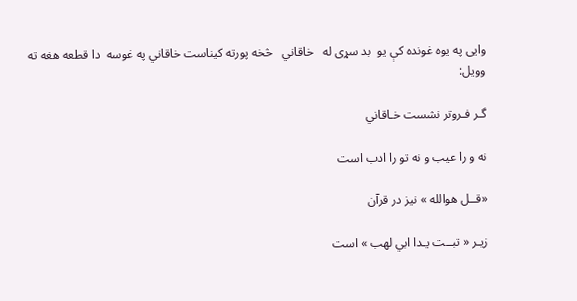وایی په یوه غونده کې یو  بد سړی له   خاقاني   څخه پورته کیناست خاقاني په غوسه  دا قطعه هغه ته  وویل:

گـر فـروتر نشست خـاقاني

نه و را عيب و نه تو را ادب است

«قــل هوالله » نيز در قرآن

زيـر « تبــت يـدا ابي لهب » است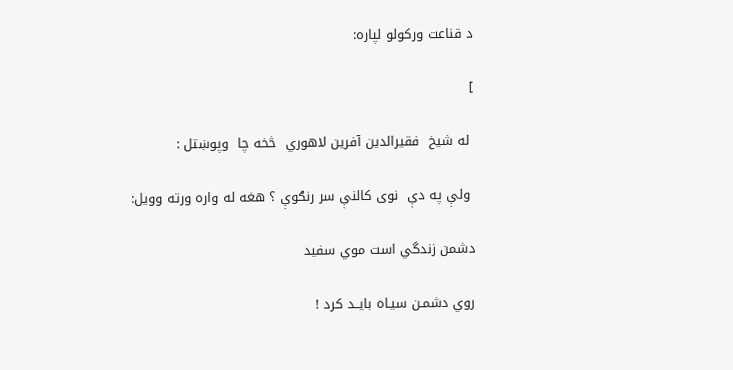د قناعت ورکولو لپاره:

]

 له شيخ  فقيرالدين آفرين لاهوري  څخه چا  وپوښتل :

 ولې په دې  نوی کالنې سر رنګوې ؟ هغه له واره ورته وویل:

دشمن زندگي است موي سفيد

روي دشمـن سيـاه بايــد كرد !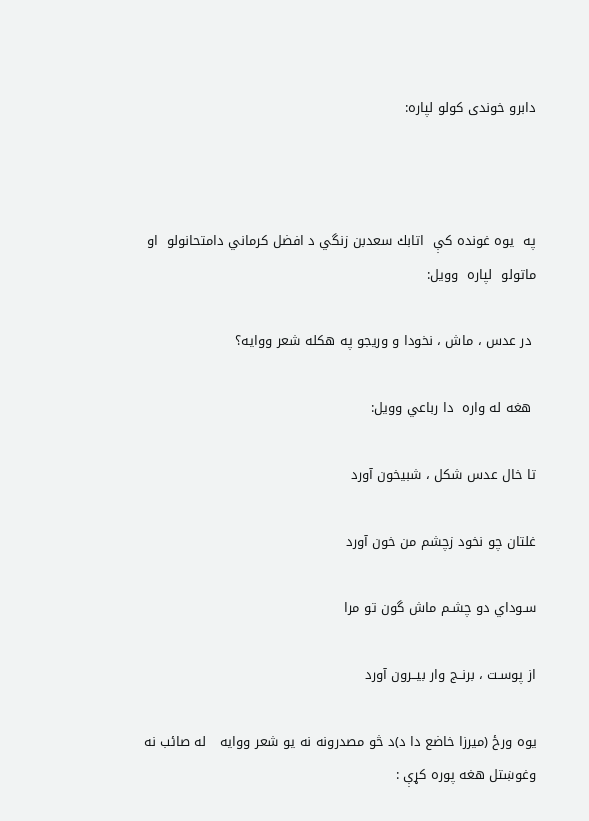دابرو خوندی کولو لپاره:



په  یوه غونده کې  اتابك سعدبن زنگي د افضل كرماني دامتحانولو  او ماتولو  لپاره  وویل:

 در عدس ، ماش ، نخودا و وریجو په هکله شعر ووایه؟

 هغه له واره  دا رباعي وویل:

تا خال عدس شكل ، شبيخون آورد

غلتان چو نخود زچشم من خون آورد

سـوداي دو چشـم ماش گون تو مرا

از پوسـت ، برنــج وار بيــرون آورد

یوه ورځ (ميرزا خاضع دا د)د څو مصدرونه نه یو شعر ووایه   له صائب نه وغوښتل هغه پوره کړې :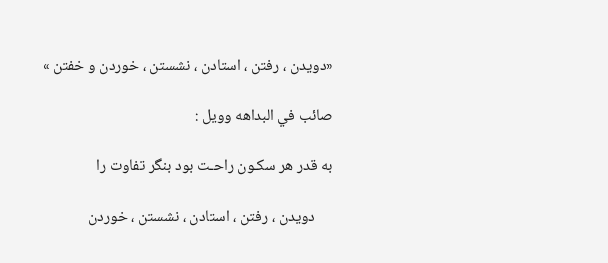«دويدن ، رفتن ، استادن ، نشستن ، خوردن و خفتن »

صائب في البداهه وویل :

به قدر هر سكـون راحـت بود بنگر تفاوت را

     دويدن ، رفتن ، استادن ، نشستن ، خوردن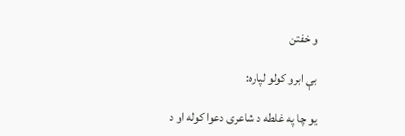و خفتن

بې ابرو کولو لپاره:

یو چا په غلطه د شاعری دعوا کوله او د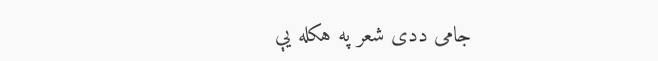جامی ددی شعر په هکله يې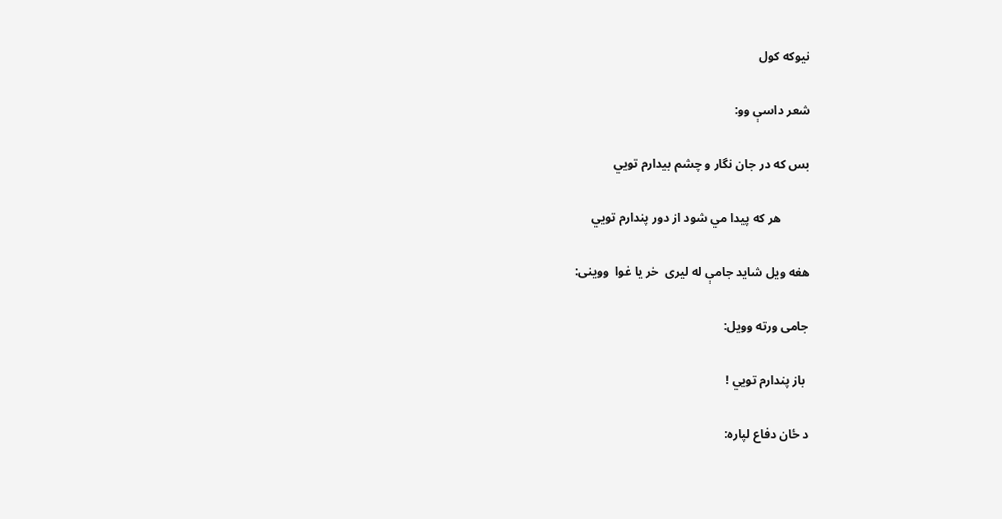نیوکه کول

شعر داسې وو:

بس كه در جان نگار و چشم بيدارم تويي

         هر كه پيدا مي شود از دور پندارم تويي

هغه ویل شاید جامې له لیری  خر یا غوا  ووینی:

جامی ورته وویل:

 باز پندارم تويي !

د ځان دفاع لپاره: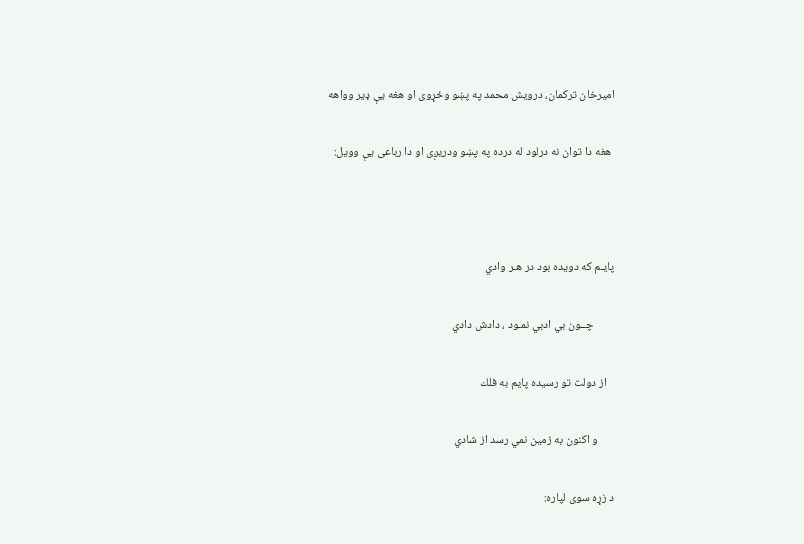امیرخان ترکمان، درویش محمد په پښو وځړوی او هغه يې ډير وواهه

 هغه دا توان نه درلود له درده په پښو ودریږی او دا رباعی يې وویل:



پايـم كه دويده بود در هـر وادي

        چــون بي ادبي نمـود ، دادش دادي

   از دولت تو رسيده پايم به فلك

      و اكنون به زمين نمي رسد از شادي

د زړه سوی لپاره: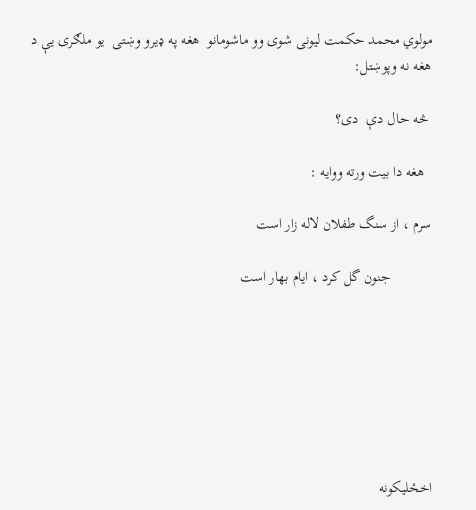مولوي محمد حكمت لیونی شوی وو ماشومانو  هغه په ډیرو وښتی  یو ملګری يې د هغه نه وپوښتل:

 څه حال دې  دی؟

  هغه دا بیت ورته ووایه :

سرم ، از سنگ طفلان لاله زار است

           جنون گل كرد ، ايام بهار است







اخځلیکونه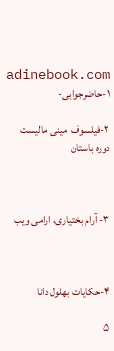adinebook.com ۱-حاضرجوابی-

۲-فیلسوف  مینی مالیست  دوره باستان



۳- آرام بختیاری، ارامی ویب



۴-حکایات بهلول دانا

۵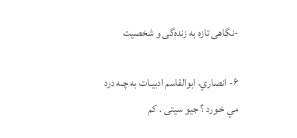-نگاهی تازه به زنده‌گی و شخصيت

۶- انصاري، ابوالقاسم ادبيـات به چـه درد مي خـورد ؟ جیو سیتی . کم